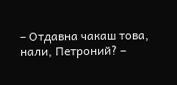– Отдавна чакаш това, нали, Петроний? –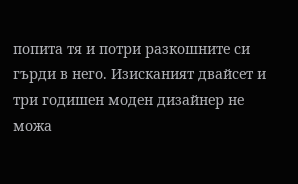попита тя и потри разкошните си гърди в него. Изисканият двайсет и три годишен моден дизайнер не можа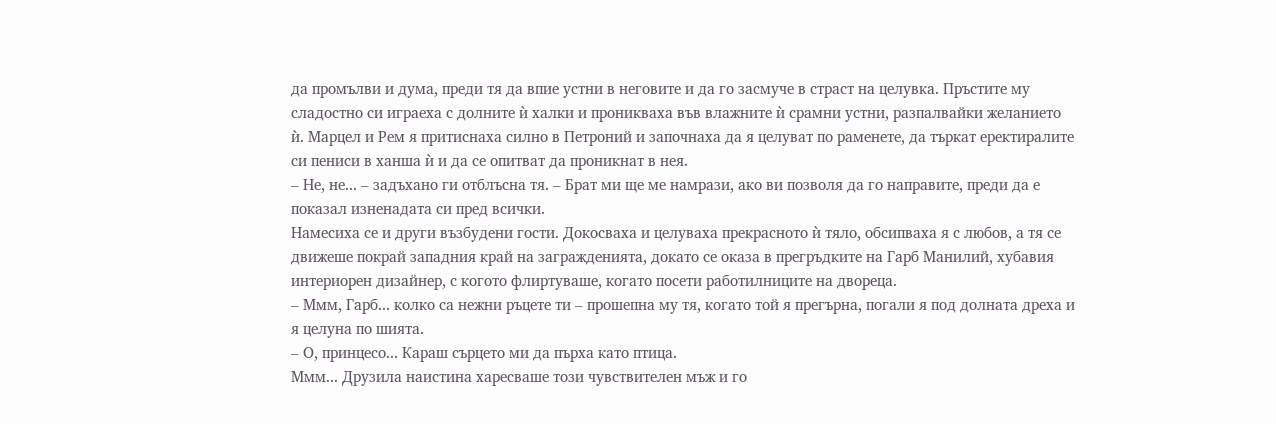да промълви и дума, преди тя да впие устни в неговите и да го засмуче в страст на целувка. Пръстите му сладостно си играеха с долните ѝ халки и проникваха във влажните ѝ срамни устни, разпалвайки желанието ѝ. Марцел и Рем я притиснаха силно в Петроний и започнаха да я целуват по раменете, да търкат еректиралите си пениси в ханша ѝ и да се опитват да проникнат в нея.
– Не, не... – задъхано ги отблъсна тя. – Брат ми ще ме намрази, ако ви позволя да го направите, преди да е показал изненадата си пред всички.
Намесиха се и други възбудени гости. Докосваха и целуваха прекрасното ѝ тяло, обсипваха я с любов, а тя се движеше покрай западния край на загражденията, докато се оказа в прегръдките на Гарб Манилий, хубавия интериорен дизайнер, с когото флиртуваше, когато посети работилниците на двореца.
– Ммм, Гарб... колко са нежни ръцете ти – прошепна му тя, когато той я прегърна, погали я под долната дреха и я целуна по шията.
– О, принцесо... Караш сърцето ми да пърха като птица.
Ммм... Друзила наистина харесваше този чувствителен мъж и го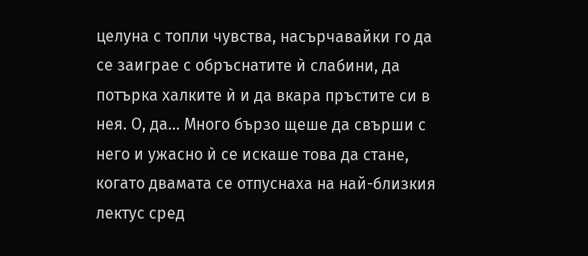целуна с топли чувства, насърчавайки го да се заиграе с обръснатите ѝ слабини, да потърка халките ѝ и да вкара пръстите си в нея. О, да... Много бързо щеше да свърши с него и ужасно ѝ се искаше това да стане, когато двамата се отпуснаха на най-близкия лектус сред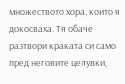множеството хора, които я докосваха. Тя обаче разтвори краката си само пред неговите целувки,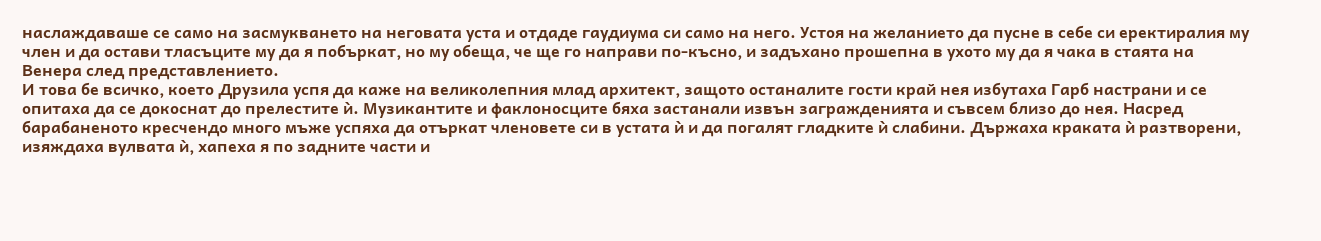наслаждаваше се само на засмукването на неговата уста и отдаде гаудиума си само на него. Устоя на желанието да пусне в себе си еректиралия му член и да остави тласъците му да я побъркат, но му обеща, че ще го направи по-късно, и задъхано прошепна в ухото му да я чака в стаята на Венера след представлението.
И това бе всичко, което Друзила успя да каже на великолепния млад архитект, защото останалите гости край нея избутаха Гарб настрани и се опитаха да се докоснат до прелестите ѝ. Музикантите и факлоносците бяха застанали извън загражденията и съвсем близо до нея. Насред барабаненото кресчендо много мъже успяха да отъркат членовете си в устата ѝ и да погалят гладките ѝ слабини. Държаха краката ѝ разтворени, изяждаха вулвата ѝ, хапеха я по задните части и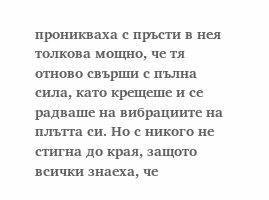проникваха с пръсти в нея толкова мощно, че тя отново свърши с пълна сила, като крещеше и се радваше на вибрациите на плътта си. Но с никого не стигна до края, защото всички знаеха, че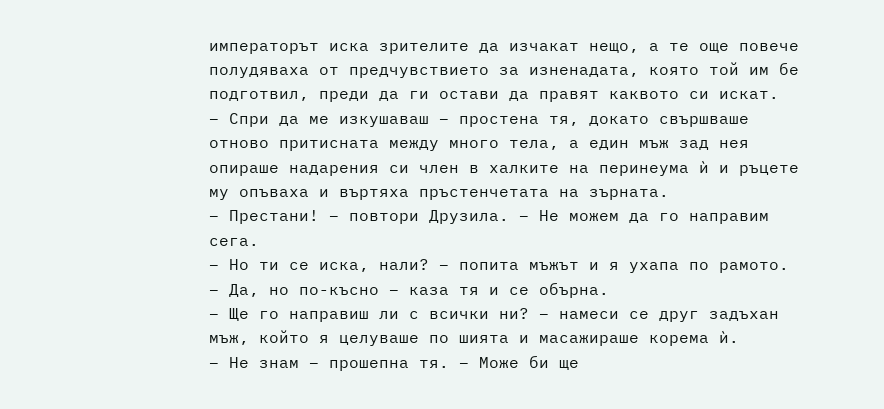императорът иска зрителите да изчакат нещо, а те още повече полудяваха от предчувствието за изненадата, която той им бе подготвил, преди да ги остави да правят каквото си искат.
– Спри да ме изкушаваш – простена тя, докато свършваше отново притисната между много тела, а един мъж зад нея опираше надарения си член в халките на перинеума ѝ и ръцете му опъваха и въртяха пръстенчетата на зърната.
– Престани! – повтори Друзила. – Не можем да го направим сега.
– Но ти се иска, нали? – попита мъжът и я ухапа по рамото.
– Да, но по-късно – каза тя и се обърна.
– Ще го направиш ли с всички ни? – намеси се друг задъхан мъж, който я целуваше по шията и масажираше корема ѝ.
– Не знам – прошепна тя. – Може би ще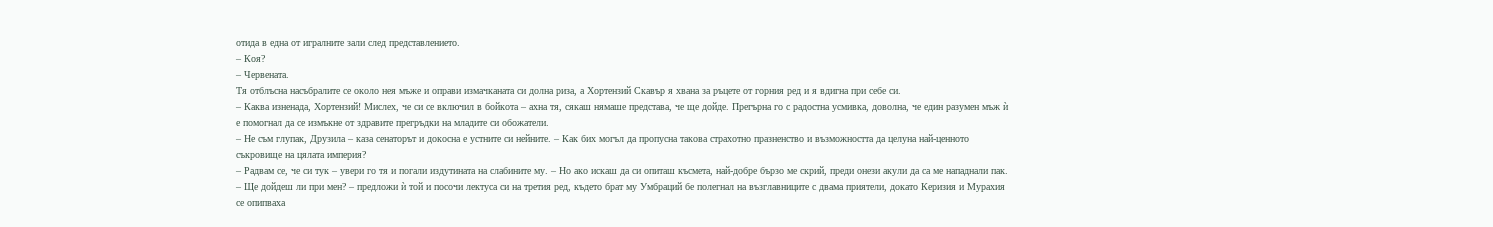отида в една от игралните зали след представлението.
– Коя?
– Червената.
Тя отблъсна насъбралите се около нея мъже и оправи измачканата си долна риза, а Хортензий Скавър я хвана за ръцете от горния ред и я вдигна при себе си.
– Каква изненада, Хортензий! Мислех, че си се включил в бойкота – ахна тя, сякаш нямаше представа, че ще дойде. Прегърна го с радостна усмивка, доволна, че един разумен мъж ѝ е помогнал да се измъкне от здравите прегръдки на младите си обожатели.
– Не съм глупак, Друзила – каза сенаторът и докосна е устните си нейните. – Как бих могъл да пропусна такова страхотно празненство и възможността да целуна най-ценното съкровище на цялата империя?
– Радвам се, че си тук – увери го тя и погали издутината на слабините му. – Но ако искаш да си опиташ късмета, най-добре бързо ме скрий, преди онези акули да са ме нападнали пак.
– Ще дойдеш ли при мен? – предложи ѝ той и посочи лектуса си на третия ред, където брат му Умбраций бе полегнал на възглавниците с двама приятели, докато Керизия и Мурахия се опипваха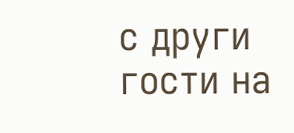с други гости на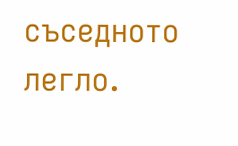съседното легло.